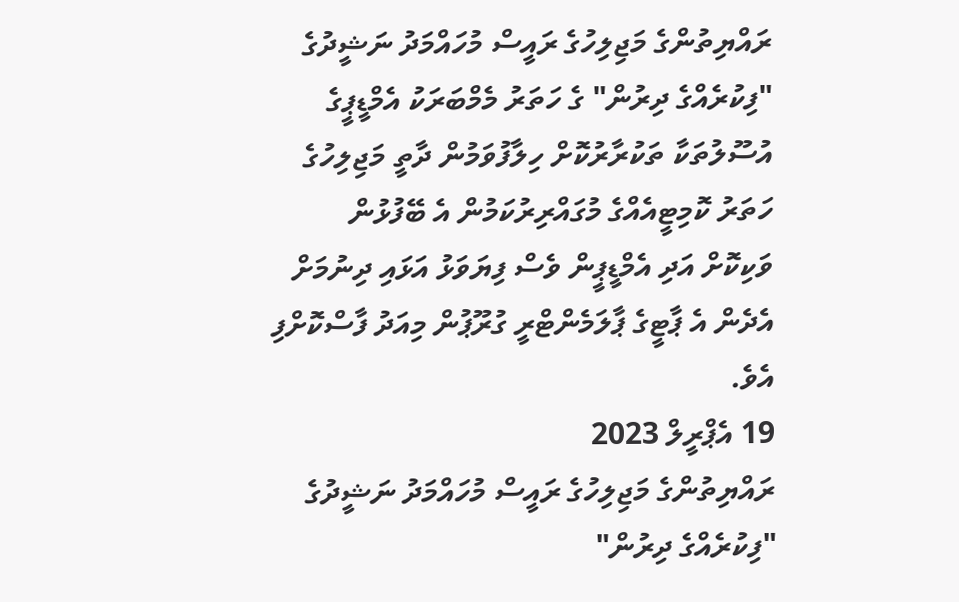ރައްޔިތުންގެ މަޖިލިހުގެ ރައީސް މުހައްމަދު ނަޝީދުގެ "ފިކުރެއްގެ ދިރުން" ގެ ހަތަރު މެމްބަރަކު އެމްޑީޕީގެ އުސޫލުތަކާ ތަކުރާރުކޮށް ހިލާފުވަމުން ދާތީ މަޖިލިހުގެ ހަތަރު ކޮމިޓީއެއްގެ މުގައްރިރުކަމުން އެ ބޭފުޅުން ވަކިކޮށް އަދި އެމްޑީޕީން ވެސް ފިޔަވަޅު އަޅައި ދިނުމަށް އެދެން އެ ޕާޓީގެ ޕާލަމެންޓްރީ ގުރޫޕުން މިއަދު ފާސްކޮށްފި އެވެ.
19 އެޕްރީލް 2023
ރައްޔިތުންގެ މަޖިލިހުގެ ރައީސް މުހައްމަދު ނަޝީދުގެ "ފިކުރެއްގެ ދިރުން"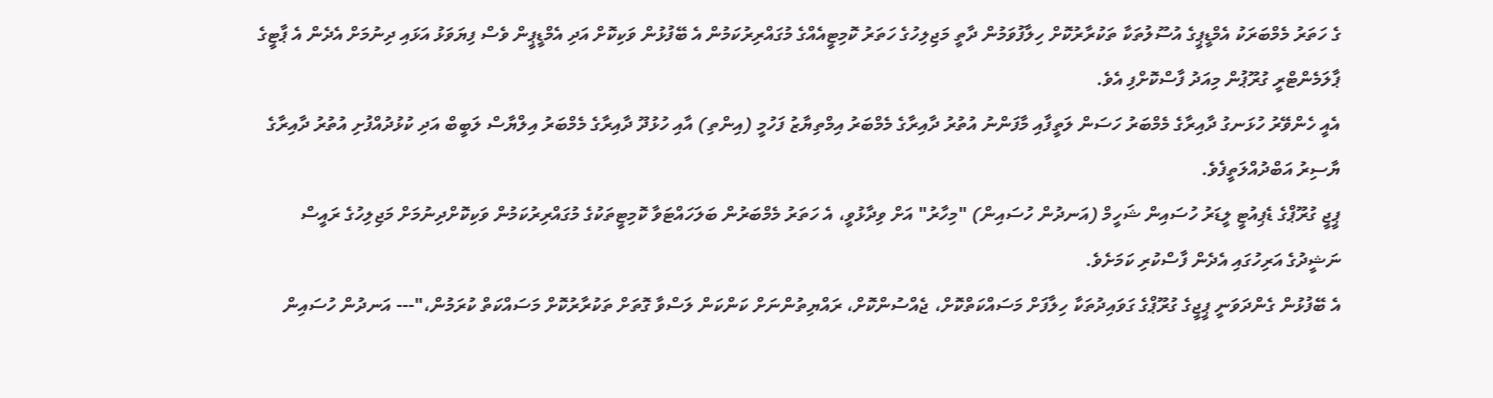ގެ ހަތަރު މެމްބަރަކު އެމްޑީޕީގެ އުސޫލުތަކާ ތަކުރާރުކޮށް ހިލާފުވަމުން ދާތީ މަޖިލިހުގެ ހަތަރު ކޮމިޓީއެއްގެ މުގައްރިރުކަމުން އެ ބޭފުޅުން ވަކިކޮށް އަދި އެމްޑީޕީން ވެސް ފިޔަވަޅު އަޅައި ދިނުމަށް އެދެން އެ ޕާޓީގެ ޕާލަމެންޓްރީ ގުރޫޕުން މިއަދު ފާސްކޮށްފި އެވެ.
އެއީ ހެންވޭރު ހުޅަނގު ދާއިރާގެ މެމްބަރު ހަސަން ލަތީފާއި މާފަންނު އުތުރު ދާއިރާގެ މެމްބަރު އިމްތިޔާޒު ފަހުމީ (އިންތި) އާއި ހުޅުދޫ ދާއިރާގެ މެމްބަރު އިލްޔާސް ލަބީބް އަދި ކުޅުދުއްފުށި އުތުރު ދާއިރާގެ ޔާސިރު އަބްދުއްލަތީފެވެ.
ޕީޖީ ގުރޫޕްގެ ޑެޕިއުޓީ ލީޑަރު ހުސައިން ޝަހީމް (އަނދުން ހުސައިން) "މިހާރު" އަށް ވިދާޅުވީ، އެ ހަތަރު މެމްބަރުން ބަލަހައްޓަވާ ކޮމިޓީތަކުގެ މުގައްރިރުކަމުން ވަކިކޮށްދިނުމަށް މަޖިލިހުގެ ރައީސް ނަޝީދުގެ އަރިހުގައި އެދެން ފާސްކުރި ކަމަށެވެ.
އެ ބޭފުޅުން ގެންދަވަނީ ޕީޖީގެ ގުރޫޕްގެ ގަވައިދުތަކާ ހިލާފަށް މަސައްކަތްކޮށް، ޖެއްސުންކޮށް، ރައްޔިތުންނަށް ކަންކަން ލަސްވާ ގޮތަށް ތަކުރާރުކޮށް މަސައްކަތް ކުރަމުން،"--- އަނދުން ހުސައިން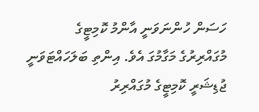ހަސަން ހުންނަވަނީ އާންމު ކޮމިޓީގެ މުގައްރިރުގެ މަގާމުގަ އެވެ. އިންތި ބަލަހައްޓަވަނީ ޖުޑިޝަރީ ކޮމިޓީގެ މުގައްރިރު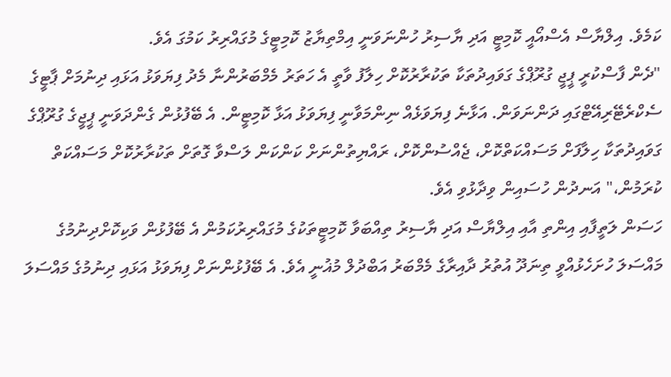ކަމެވެ. އިލްޔާސް އެސްއޯއީ ކޮމިޓީ އަދި ޔާސިރު ހުންނަވަނީ އިމްތިޔާޒު ކޮމިޓީގެ މުގައްރިރު ކަމުގަ އެވެ.
"ދެން ފާސްކުރީ ޕީޖީ ގުރޫޕްގެ ގަވައިދުތަކާ ތަކުރާރުކޮށް ހިލާފު ވާތީ އެ ހަތަރު މެމްބަރުންނާ މެދު ފިޔަވަޅު އަޅައި ދިނުމަށް ޕާޓީގެ ސެކްރެޓޭރިއޭޓްގައި ދަންނަވަން. އަޅާނެ ފިޔަވަޅެއް ނިންމަވާނީ ފިޔަވަޅު އަޅާ ކޮމިޓީން. އެ ބޭފުޅުން ގެންދަވަނީ ޕީޖީގެ ގުރޫޕްގެ ގަވައިދުތަކާ ހިލާފަށް މަސައްކަތްކޮށް، ޖެއްސުންކޮށް، ރައްޔިތުންނަށް ކަންކަން ލަސްވާ ގޮތަށް ތަކުރާރުކޮށް މަސައްކަތް ކުރަމުން،" އަނދުން ހުސައިން ވިދާޅުވި އެވެ.
ހަސަން ލަތީފާއި އިންތި އާއި އިލްޔާސް އަދި ޔާސިރު ތިއްބަވާ ކޮމިޓީތަކުގެ މުގައްރިރުކަމުން އެ ބޭފުޅުން ވަކިކޮށްދިނުމުގެ މައްސަލަ ހުށަހެޅުއްވީ ތިނަދޫ އުތުރު ދާއިރާގެ މެމްބަރު އަބްދުލް މުޣުނީ އެވެ. އެ ބޭފުޅުންނަށް ފިޔަވަޅު އަޅައި ދިނުމުގެ މައްސަލަ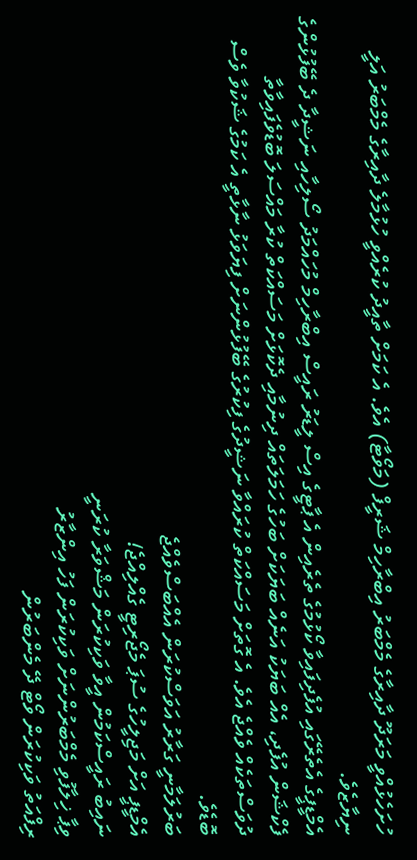ހުށަހެޅުއްވީ މަރަދޫ ދާއިރާގެ މެމްބަރު އިބްރާހިމް ޝަރީފް (މަވޯޓާ) އެވެ. އެ ކަމަށް ތާއީދު ކުރެއްވީ ހުޅުމާލެ ދާއިރާގެ މެމްބަރު އަލީ ނިޔާޒެވެ.
އެމްޑީޕީގެ އެތެރޭގައި އުފެދިފައިވާ ކޯޅުމުގެ ތެރެއިން އެ ޕާޓީގެ އިސް ލީޑަރު ރައީސް އިބްރާހިމް މުހައްމަދު ސޯލިހާއި ނަޝީދާ ދެ ބޭފުޅުންގެ ފެކްޝަން އުފެދި، އެއް ބަޔަކު އަނެއް ބަޔަކަށް ބަހުގެ ހަމަލަތައް ދިނުމާއި ދެކޮޅަށް މަސައްކަތް ކުރާ މައްސަލަ ބޮޑުވެފައިވާތާ ދުވަސްތަކެއް ވެއްޖެ އެވެ. އެ ގޮތަށް މަސައްކަތް ކުރައްވާ ނަޝީދުގެ ފިކުރުގެ ބޭފުޅުންނަށް ފިޔަވަޅު ނާޅާތީ އެ ކަމުގެ ޝަކުވާ ވެސް ބޮޑެވެ.
ބަރުލަމާނީ ގަރާރު އަވަސްކުރަން އެއްބަސްވެއްޖެ
އެމްޑީޕީ އަށް މަޖިލީހުގެ ސުޕަ މެޖޯރިޓީ ގެއްލިއްޖެ!
ނައިބު ރައީސްކަމުން އީވާ ވަކިކުރަން މަޝްވަރާ ކުރަނީ
ވިޕާ ޚިލާފުވި މެމްބަރުންނަށް ވަކިކުރަން ފަހު އިންޒާރު
ރިފްއަތު ވަކިކުރަން ވޯޓް ދޭ މެންބަރުން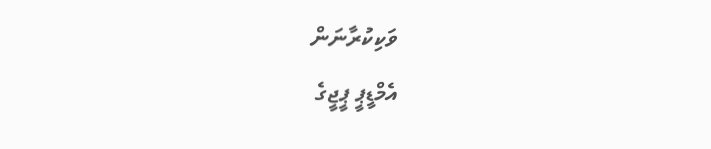ވަކިކުރާނަން
އެމްޑީޕީ ޕީޖީގެ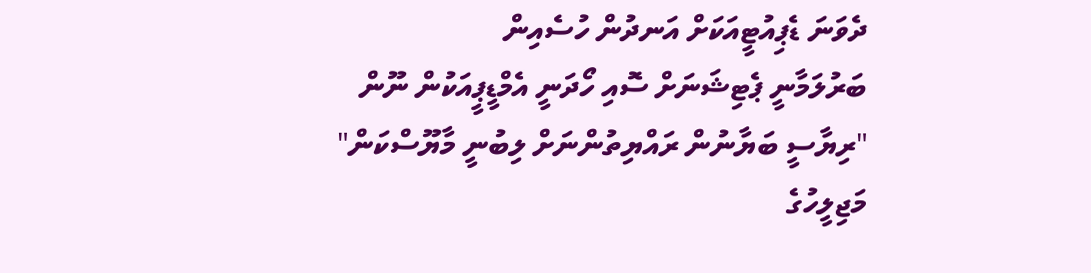ދެވަނަ ޑެޕިއުޓީއަކަށް އަނދުން ހުސެއިން
ބަރުލަމާނީ ޕެޓިޝަނަށް ސޮއި ހޯދަނީ އެމްޑީޕީއަކުން ނޫން
"ރިޔާސީ ބަޔާނުން ރައްޔިތުންނަށް ލިބުނީ މާޔޫސްކަން"
މަޖިލީހުގެ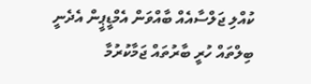ކުއްލި ޖަލްސާއެއް ބާއްވަން އެމްޑީޕީން އެދެނީ
ބިލްތައް ހުރީ ބާރުތައް ޖަމާކުރުމާ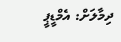ދިމާލަށް: އެމްޑީޕީ